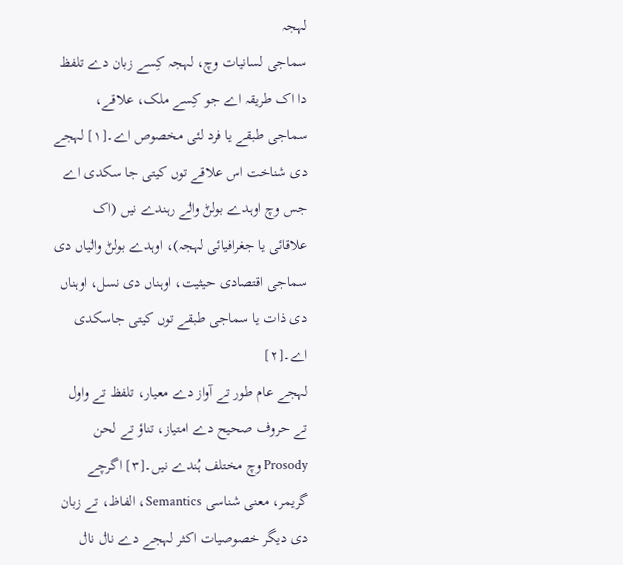لہجہ
سماجی لسانیات وچ، لہجہ کِسے زبان دے تلفظ دا اک طریقہ اے جو کِسے ملک، علاقے، سماجی طبقے یا فرد لئی مخصوص اے۔[۱] لہجے دی شناخت اس علاقے توں کیتی جا سکدی اے جس وچ اوہدے بولݨ واݪے رہندے نیں (اک علاقائی یا جغرافیائی لہجہ)، اوہدے بولݨ واݪیاں دی سماجی اقتصادی حیثیت، اوہناں دی نسل، اوہناں دی ذات یا سماجی طبقے توں کیتی جاسکدی اے۔[۲]
لہجے عام طور تے آواز دے معیار، تلفظ تے واول تے حروف صحیح دے امتیاز، تناؤ تے لحن Prosody وچ مختلف ہُندے نیں۔[۳] اگرچے گریمر، معنی شناسی Semantics، الفاظ، تے زبان دی دیگر خصوصیات اکثر لہجے دے ناݪ ناݪ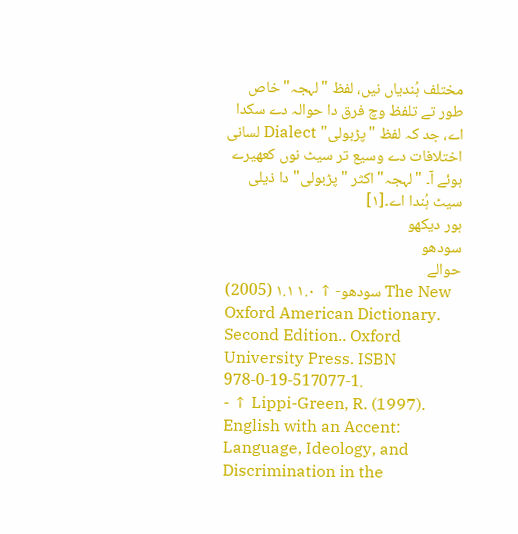مختلف ہُندیاں نیں، لفظ "لہجہ" خاص طور تے تلفظ وچ فرق دا حوالہ دے سکدا اے، جد کہ لفظ "پڑبولی" Dialect لسانی اختلافات دے وسیع تر سیٹ نوں کعھیرے ہوئے آ۔ "لہجہ" اکثر "پڑبولی" دا ذیلی سیٹ ہُندا اے۔[۱]
ہور دیکھو
سودھو
حوالے
سودھو- ↑ ۱.۰ ۱.۱ (2005) The New Oxford American Dictionary. Second Edition.. Oxford University Press. ISBN 978-0-19-517077-1.
- ↑ Lippi-Green, R. (1997). English with an Accent: Language, Ideology, and Discrimination in the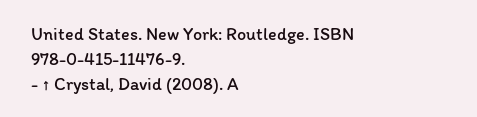United States. New York: Routledge. ISBN 978-0-415-11476-9.
- ↑ Crystal, David (2008). A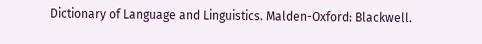Dictionary of Language and Linguistics. Malden-Oxford: Blackwell.